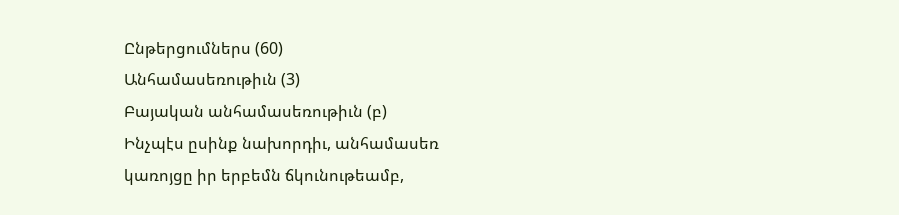Ընթերցումներս (60)
Անհամասեռութիւն (3)
Բայական անհամասեռութիւն (բ)
Ինչպէս ըսինք նախորդիւ, անհամասեռ կառոյցը իր երբեմն ճկունութեամբ,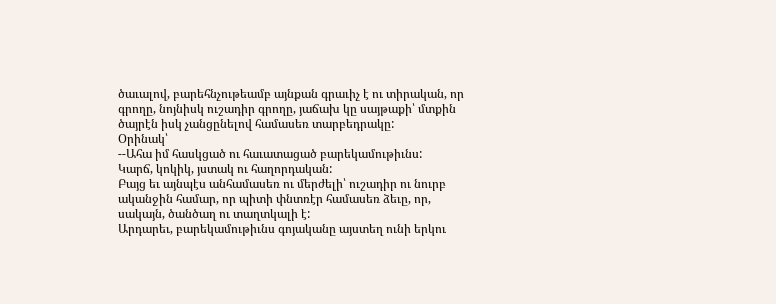ծաւալով, բարեհնչութեամբ այնքան գրաւիչ է ու տիրական, որ գրողը, նոյնիսկ ուշադիր գրողը, յաճախ կը սայթաքի՝ մտքին ծայրէն իսկ չանցընելով համասեռ տարբեդրակը:
Օրինակ՝
--Ահա իմ հասկցած ու հաւատացած բարեկամութիւնս:
Կարճ, կոկիկ, յստակ ու հաղորդական:
Բայց եւ այնպէս անհամասեռ ու մերժելի՝ ուշադիր ու նուրբ ականջին համար, որ պիտի փնտռէր համասեռ ձեւը, որ, սակայն, ծանծաղ ու տաղտկալի է:
Արդարեւ, բարեկամութիւնս գոյականը այստեղ ունի երկու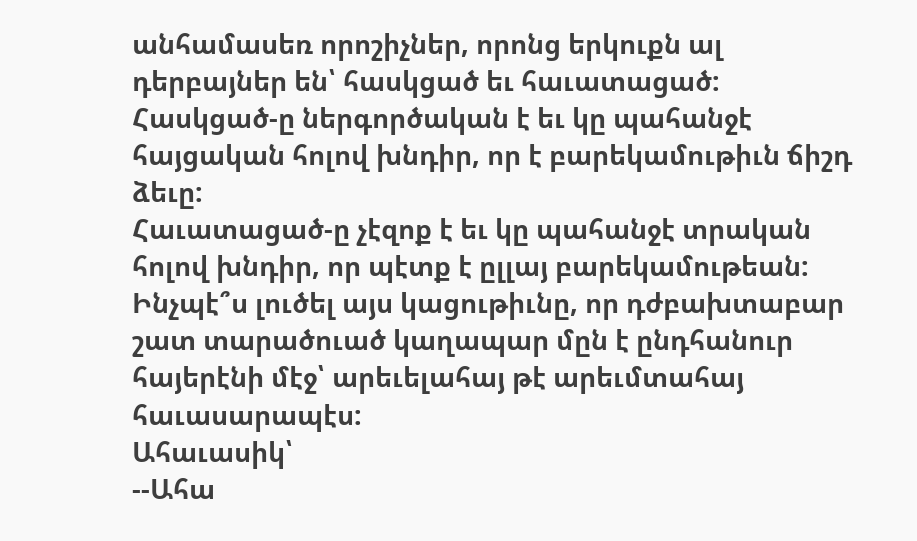անհամասեռ որոշիչներ, որոնց երկուքն ալ դերբայներ են՝ հասկցած եւ հաւատացած:
Հասկցած-ը ներգործական է եւ կը պահանջէ հայցական հոլով խնդիր, որ է բարեկամութիւն ճիշդ ձեւը:
Հաւատացած-ը չէզոք է եւ կը պահանջէ տրական հոլով խնդիր, որ պէտք է ըլլայ բարեկամութեան:
Ինչպէ՞ս լուծել այս կացութիւնը, որ դժբախտաբար շատ տարածուած կաղապար մըն է ընդհանուր հայերէնի մէջ՝ արեւելահայ թէ արեւմտահայ հաւասարապէս:
Ահաւասիկ՝
--Ահա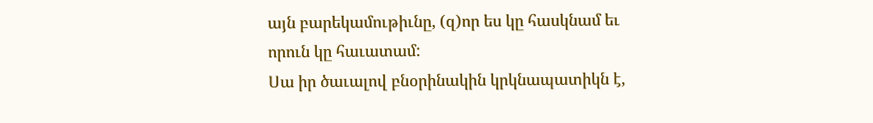այն բարեկամութիւնը, (զ)որ ես կը հասկնամ եւ որուն կը հաւատամ:
Սա իր ծաւալով բնօրինակին կրկնապատիկն է,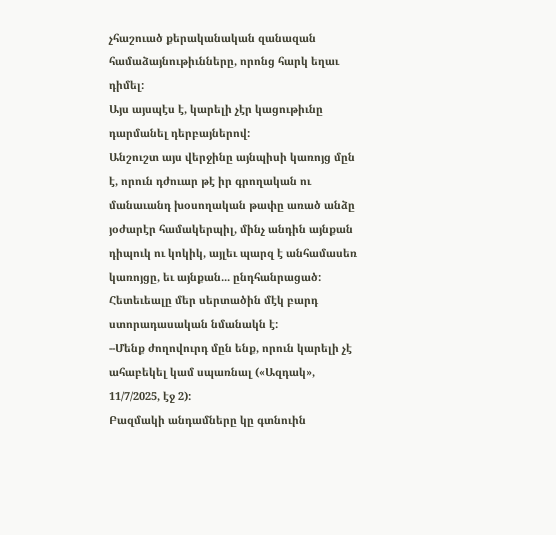չհաշուած քերականական զանազան համաձայնութիւնները, որոնց հարկ եղաւ դիմել:
Այս այսպէս է, կարելի չէր կացութիւնը դարմանել դերբայներով:
Անշուշտ այս վերջինը այնպիսի կառոյց մըն է, որուն դժուար թէ իր գրողական ու մանաւանդ խօսողական թափը առած անձը յօժարէր համակերպիլ, մինչ անդին այնքան դիպուկ ու կոկիկ, այլեւ պարզ է անհամասեռ կառոյցը, եւ այնքան... ընդհանրացած:
Հետեւեալը մեր սերտածին մէկ բարդ ստորադասական նմանակն է:
--Մենք ժողովուրդ մըն ենք, որուն կարելի չէ ահաբեկել կամ սպառնալ («Ազդակ», 11/7/2025, էջ 2):
Բազմակի անդամները կը գտնուին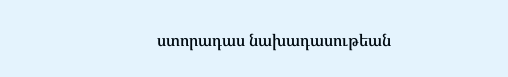ստորադաս նախադասութեան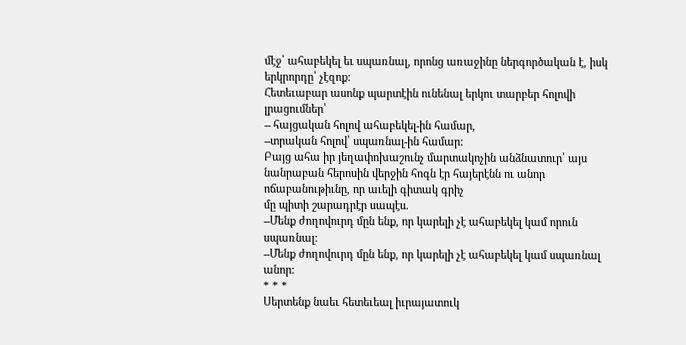մէջ՝ ահաբեկել եւ սպառնալ, որոնց առաջինը ներգործական է, իսկ երկրորդը՝ չէզոք:
Հետեւաբար ասոնք պարտէին ունենալ երկու տարբեր հոլովի լրացումներ՝
-- հայցական հոլով ահաբեկել-ին համար,
--տրական հոլով՝ սպառնալ-ին համար:
Բայց ահա իր յեղափոխաշունչ մարտակոչին անձնատուր՝ այս նանրաբան հերոսին վերջին հոգն էր հայերէնն ու անոր ոճաբանութիւնը, որ աւելի գիտակ գրիչ
մը պիտի շարադրէր սապէս.
--Մենք ժողովուրդ մըն ենք, որ կարելի չէ ահաբեկել կամ որուն սպառնալ:
--Մենք ժողովուրդ մըն ենք, որ կարելի չէ ահաբեկել կամ սպառնալ անոր:
* * *
Սերտենք նաեւ հետեւեալ իւրայատուկ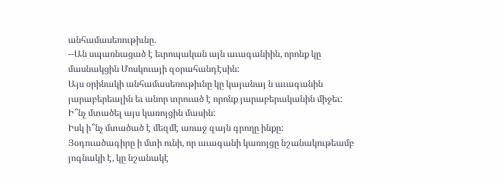անհամասեռութիւնը.
--Ան սպառնացած է եւրոպական այն աւագանիին, որոնք կը մասնակցին Մոսկուայի զօրահանդէսին:
Այս օրինակի անհամասեռութիւնը կը կայանայ ն աւագանին յարաբերեալին եւ անոր տրուած է որոնք յարաբերականին միջեւ:
Ի՞նչ մտածել այս կառոյցին մասին:
Իսկ ի՞նչ մտածած է մեզմէ առաջ զայն գրողը ինքը:
Յօդուածագիրը ի մտի ունի, որ աւագանի կառոյցը նշանակութեամբ յոգնակի է, կը նշանակէ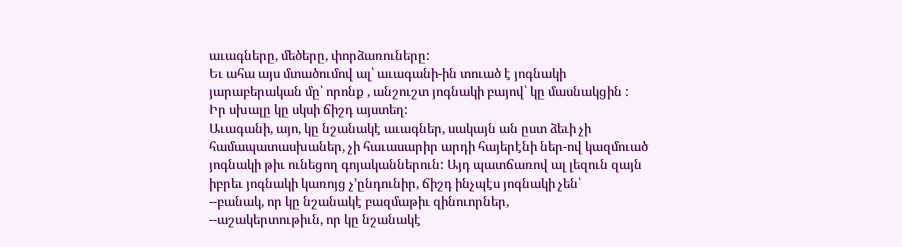աւագները, մեծերը, փորձառուները:
Եւ ահա այս մտածումով ալ՝ աւագանի-ին տուած է յոգնակի յարաբերական մը՝ որոնք , անշուշտ յոգնակի բայով՝ կը մասնակցին :
Իր սխալը կը սկսի ճիշդ այստեղ:
Աւագանի, այո, կը նշանակէ աւագներ, սակայն ան ըստ ձեւի չի համապատասխաներ, չի հաւասարիր արդի հայերէնի ներ-ով կազմուած յոգնակի թիւ ունեցող գոյականներուն: Այդ պատճառով ալ լեզուն զայն իբրեւ յոգնակի կառոյց չ’ընդունիր, ճիշդ ինչպէս յոգնակի չեն՝
--բանակ, որ կը նշանակէ բազմաթիւ զինուորներ,
--աշակերտութիւն, որ կը նշանակէ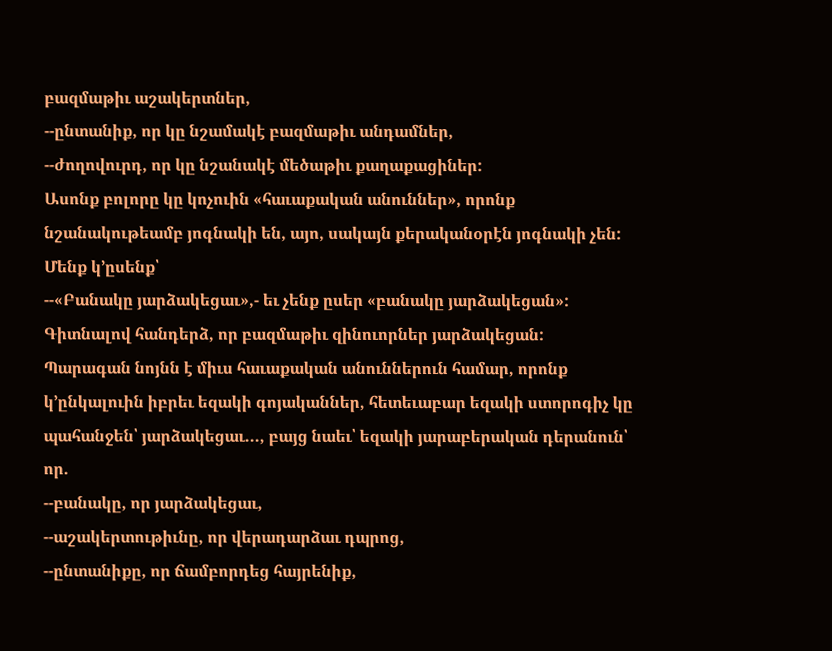բազմաթիւ աշակերտներ,
--ընտանիք, որ կը նշամակէ բազմաթիւ անդամներ,
--ժողովուրդ, որ կը նշանակէ մեծաթիւ քաղաքացիներ:
Ասոնք բոլորը կը կոչուին «հաւաքական անուններ», որոնք նշանակութեամբ յոգնակի են, այո, սակայն քերականօրէն յոգնակի չեն:
Մենք կ’ըսենք՝
--«Բանակը յարձակեցաւ»,- եւ չենք ըսեր «բանակը յարձակեցան»:
Գիտնալով հանդերձ, որ բազմաթիւ զինուորներ յարձակեցան:
Պարագան նոյնն է միւս հաւաքական անուններուն համար, որոնք կ’ընկալուին իբրեւ եզակի գոյականներ, հետեւաբար եզակի ստորոգիչ կը պահանջեն՝ յարձակեցաւ..., բայց նաեւ՝ եզակի յարաբերական դերանուն՝ որ.
--բանակը, որ յարձակեցաւ,
--աշակերտութիւնը, որ վերադարձաւ դպրոց,
--ընտանիքը, որ ճամբորդեց հայրենիք,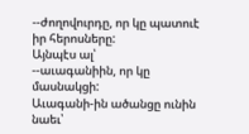--ժողովուրդը, որ կը պատուէ իր հերոսները:
Այնպէս ալ՝
--աւագանիին, որ կը մասնակցի:
Աւագանի-ին ածանցը ունին նաեւ՝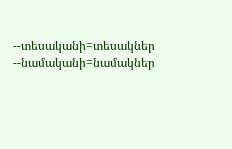--տեսականի=տեսակներ --նամականի=նամակներ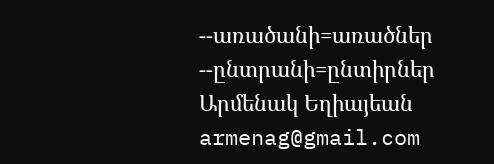--առածանի=առածներ --ընտրանի=ընտիրներ
Արմենակ Եղիայեան
armenag@gmail.com